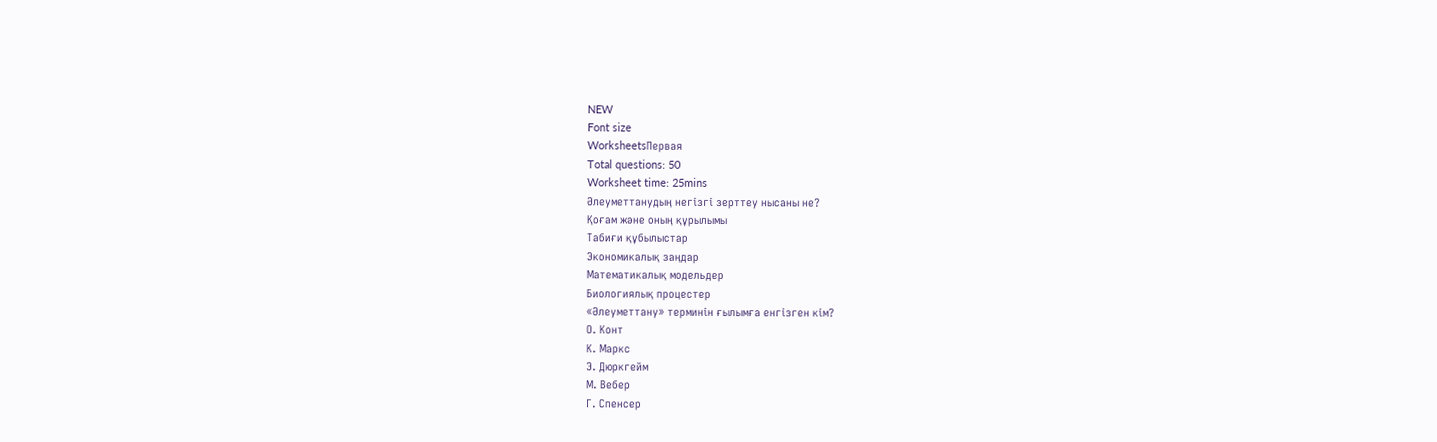NEW
Font size
WorksheetsПервая
Total questions: 50
Worksheet time: 25mins
Әлеуметтанудың негізгі зерттеу нысаны не?
Қоғам және оның құрылымы
Табиғи құбылыстар
Экономикалық заңдар
Математикалық модельдер
Биологиялық процестер
«Әлеуметтану» терминін ғылымға енгізген кім?
О. Конт
К. Маркс
Э. Дюркгейм
М. Вебер
Г. Спенсер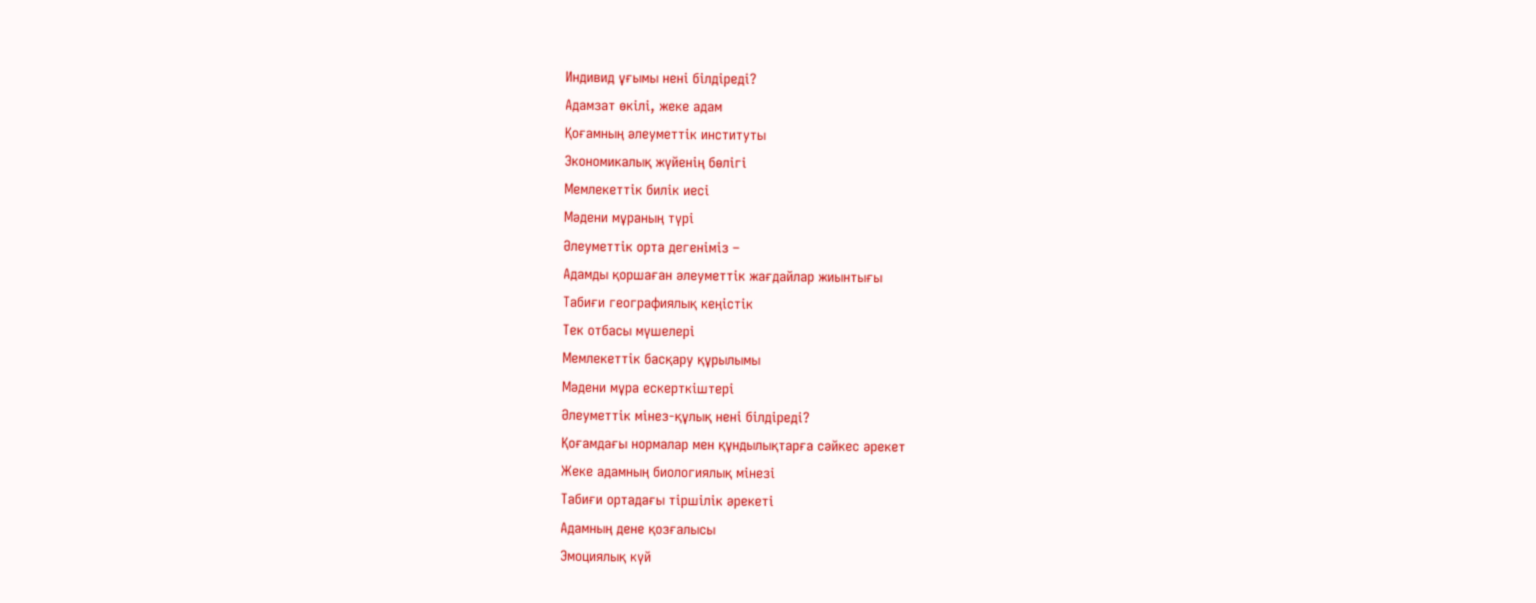Индивид ұғымы нені білдіреді?
Адамзат өкілі, жеке адам
Қоғамның әлеуметтік институты
Экономикалық жүйенің бөлігі
Мемлекеттік билік иесі
Мәдени мұраның түрі
Әлеуметтік орта дегеніміз –
Адамды қоршаған әлеуметтік жағдайлар жиынтығы
Табиғи географиялық кеңістік
Тек отбасы мүшелері
Мемлекеттік басқару құрылымы
Мәдени мұра ескерткіштері
Әлеуметтік мінез-құлық нені білдіреді?
Қоғамдағы нормалар мен құндылықтарға сәйкес әрекет
Жеке адамның биологиялық мінезі
Табиғи ортадағы тіршілік әрекеті
Адамның дене қозғалысы
Эмоциялық күй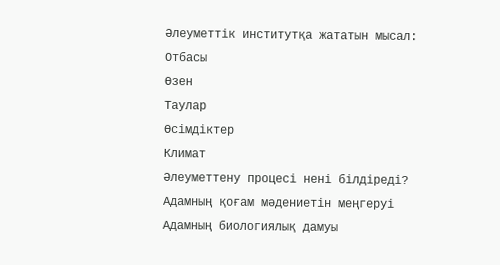Әлеуметтік институтқа жататын мысал:
Отбасы
Өзен
Таулар
Өсімдіктер
Климат
Әлеуметтену процесі нені білдіреді?
Адамның қоғам мәдениетін меңгеруі
Адамның биологиялық дамуы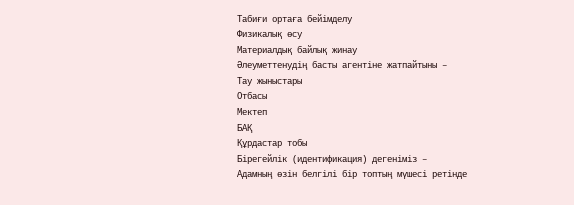Табиғи ортаға бейімделу
Физикалық өсу
Материалдық байлық жинау
Әлеуметтенудің басты агентіне жатпайтыны –
Тау жыныстары
Отбасы
Мектеп
БАҚ
Құрдастар тобы
Бірегейлік (идентификация) дегеніміз –
Адамның өзін белгілі бір топтың мүшесі ретінде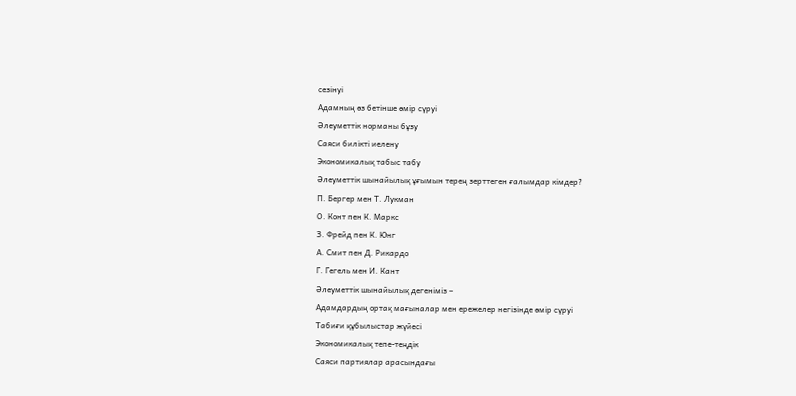сезінуі
Адамның өз бетінше өмір сүруі
Әлеуметтік норманы бұзу
Саяси билікті иелену
Экономикалық табыс табу
Әлеуметтік шынайылық ұғымын терең зерттеген ғалымдар кімдер?
П. Бергер мен Т. Лукман
О. Конт пен К. Маркс
З. Фрейд пен К. Юнг
А. Смит пен Д. Рикардо
Г. Гегель мен И. Кант
Әлеуметтік шынайылық дегеніміз –
Адамдардың ортақ мағыналар мен ережелер негізінде өмір сүруі
Табиғи құбылыстар жүйесі
Экономикалық тепе-теңдік
Саяси партиялар арасындағы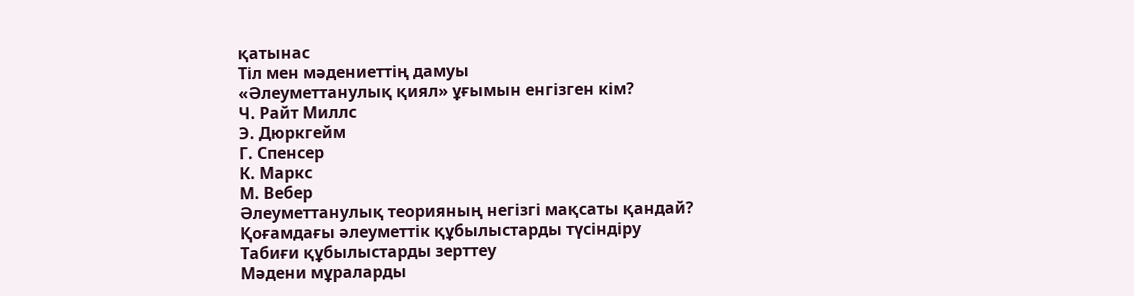қатынас
Тіл мен мәдениеттің дамуы
«Әлеуметтанулық қиял» ұғымын енгізген кім?
Ч. Райт Миллс
Э. Дюркгейм
Г. Спенсер
К. Маркс
М. Вебер
Әлеуметтанулық теорияның негізгі мақсаты қандай?
Қоғамдағы әлеуметтік құбылыстарды түсіндіру
Табиғи құбылыстарды зерттеу
Мәдени мұраларды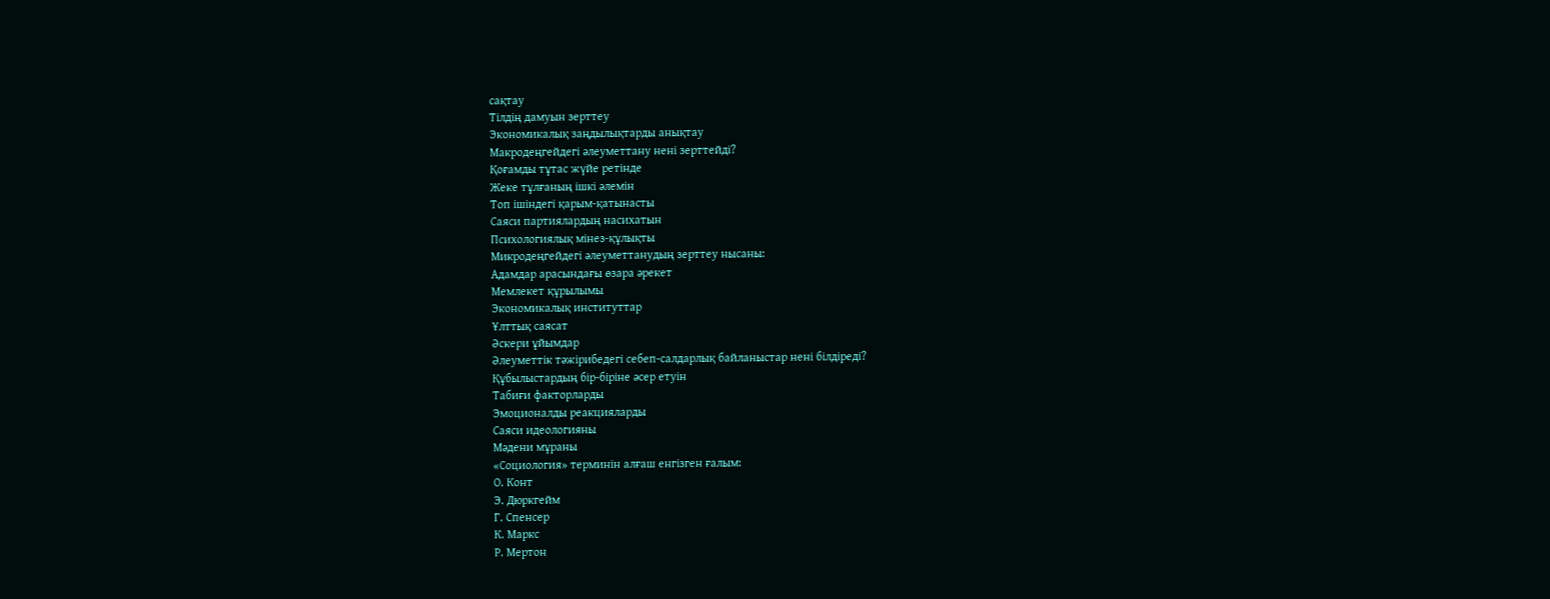сақтау
Тілдің дамуын зерттеу
Экономикалық заңдылықтарды анықтау
Макродеңгейдегі әлеуметтану нені зерттейді?
Қоғамды тұтас жүйе ретінде
Жеке тұлғаның ішкі әлемін
Топ ішіндегі қарым-қатынасты
Саяси партиялардың насихатын
Психологиялық мінез-құлықты
Микродеңгейдегі әлеуметтанудың зерттеу нысаны:
Адамдар арасындағы өзара әрекет
Мемлекет құрылымы
Экономикалық институттар
Ұлттық саясат
Әскери ұйымдар
Әлеуметтік тәжірибедегі себеп-салдарлық байланыстар нені білдіреді?
Құбылыстардың бір-біріне әсер етуін
Табиғи факторларды
Эмоционалды реакцияларды
Саяси идеологияны
Мәдени мұраны
«Социология» терминін алғаш енгізген ғалым:
О. Конт
Э. Дюркгейм
Г. Спенсер
К. Маркс
Р. Мертон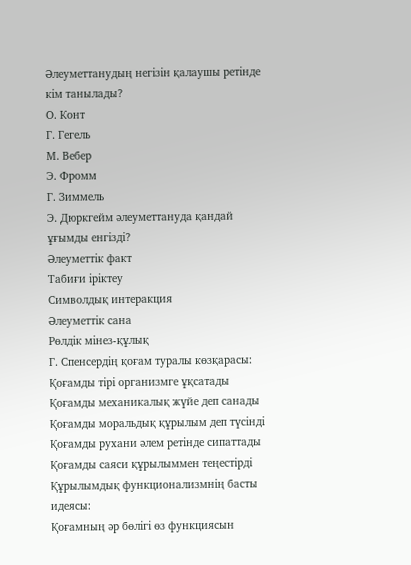Әлеуметтанудың негізін қалаушы ретінде кім танылады?
О. Конт
Г. Гегель
М. Вебер
Э. Фромм
Г. Зиммель
Э. Дюркгейм әлеуметтануда қандай ұғымды енгізді?
Әлеуметтік факт
Табиғи іріктеу
Символдық интеракция
Әлеуметтік сана
Рөлдік мінез-құлық
Г. Спенсердің қоғам туралы көзқарасы:
Қоғамды тірі организмге ұқсатады
Қоғамды механикалық жүйе деп санады
Қоғамды моральдық құрылым деп түсінді
Қоғамды рухани әлем ретінде сипаттады
Қоғамды саяси құрылыммен теңестірді
Құрылымдық функционализмнің басты идеясы:
Қоғамның әр бөлігі өз функциясын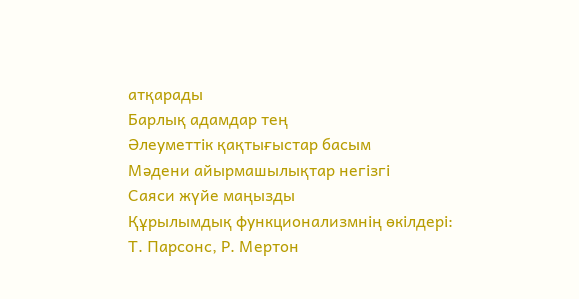атқарады
Барлық адамдар тең
Әлеуметтік қақтығыстар басым
Мәдени айырмашылықтар негізгі
Саяси жүйе маңызды
Құрылымдық функционализмнің өкілдері:
Т. Парсонс, Р. Мертон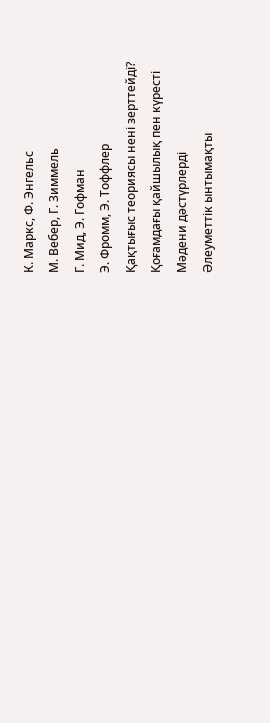К. Маркс, Ф. Энгельс
М. Вебер, Г. Зиммель
Г. Мид, Э. Гофман
Э. Фромм, Э. Тоффлер
Қақтығыс теориясы нені зерттейді?
Қоғамдағы қайшылық пен күресті
Мәдени дәстүрлерді
Әлеуметтік ынтымақты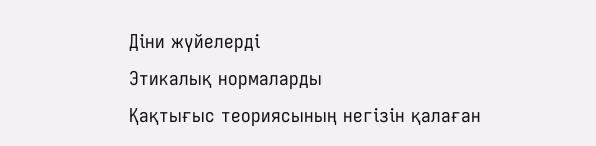Діни жүйелерді
Этикалық нормаларды
Қақтығыс теориясының негізін қалаған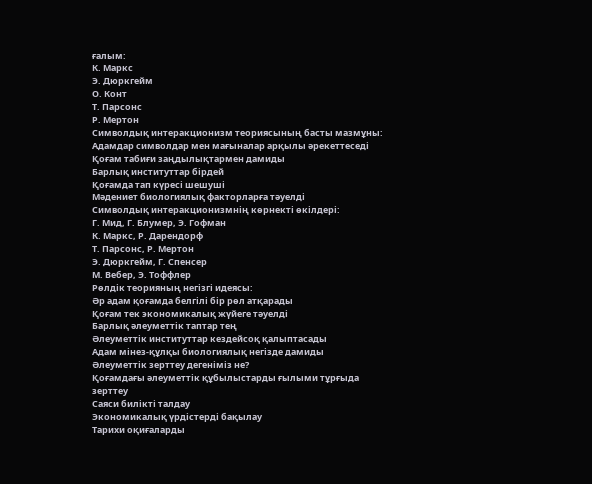ғалым:
К. Маркс
Э. Дюркгейм
О. Конт
Т. Парсонс
Р. Мертон
Символдық интеракционизм теориясының басты мазмұны:
Адамдар символдар мен мағыналар арқылы әрекеттеседі
Қоғам табиғи заңдылықтармен дамиды
Барлық институттар бірдей
Қоғамда тап күресі шешуші
Мәдениет биологиялық факторларға тәуелді
Символдық интеракционизмнің көрнекті өкілдері:
Г. Мид, Г. Блумер, Э. Гофман
К. Маркс, Р. Дарендорф
Т. Парсонс, Р. Мертон
Э. Дюркгейм, Г. Спенсер
М. Вебер, Э. Тоффлер
Рөлдік теорияның негізгі идеясы:
Әр адам қоғамда белгілі бір рөл атқарады
Қоғам тек экономикалық жүйеге тәуелді
Барлық әлеуметтік таптар тең
Әлеуметтік институттар кездейсоқ қалыптасады
Адам мінез-құлқы биологиялық негізде дамиды
Әлеуметтік зерттеу дегеніміз не?
Қоғамдағы әлеуметтік құбылыстарды ғылыми тұрғыда зерттеу
Саяси билікті талдау
Экономикалық үрдістерді бақылау
Тарихи оқиғаларды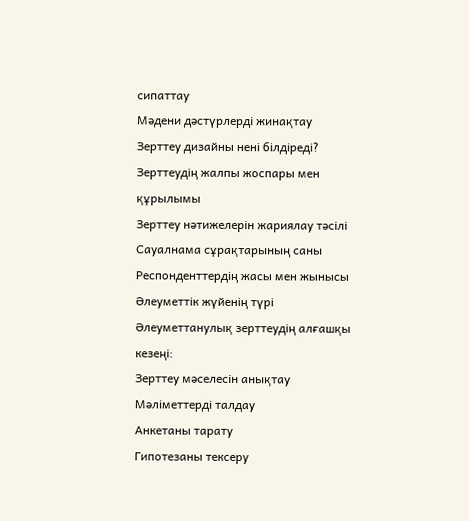сипаттау
Мәдени дәстүрлерді жинақтау
Зерттеу дизайны нені білдіреді?
Зерттеудің жалпы жоспары мен құрылымы
Зерттеу нәтижелерін жариялау тәсілі
Сауалнама сұрақтарының саны
Респонденттердің жасы мен жынысы
Әлеуметтік жүйенің түрі
Әлеуметтанулық зерттеудің алғашқы кезеңі:
Зерттеу мәселесін анықтау
Мәліметтерді талдау
Анкетаны тарату
Гипотезаны тексеру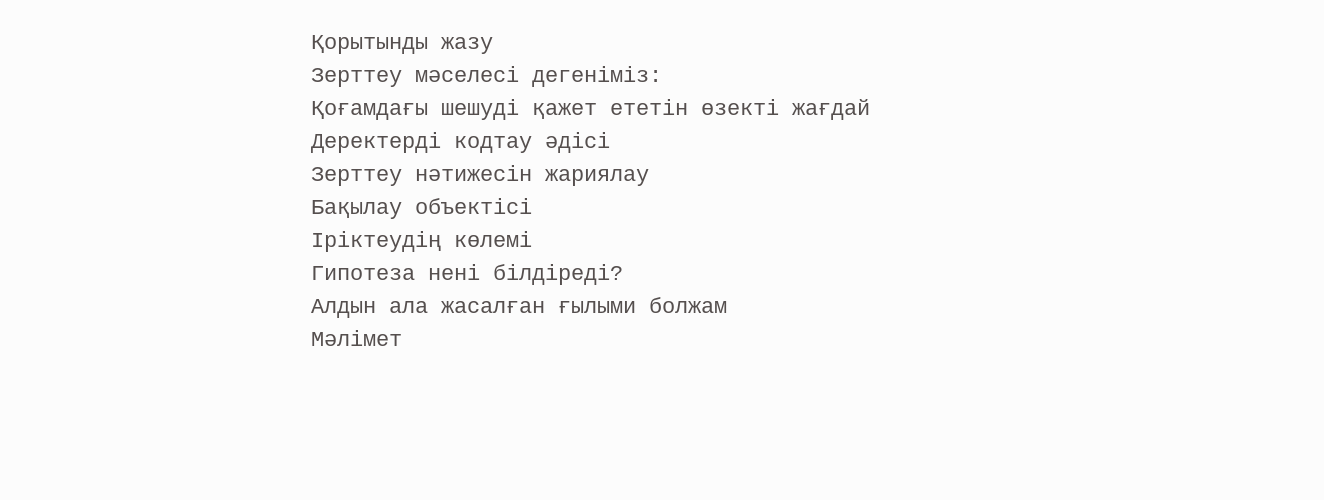Қорытынды жазу
Зерттеу мәселесі дегеніміз:
Қоғамдағы шешуді қажет ететін өзекті жағдай
Деректерді кодтау әдісі
Зерттеу нәтижесін жариялау
Бақылау объектісі
Іріктеудің көлемі
Гипотеза нені білдіреді?
Алдын ала жасалған ғылыми болжам
Мәлімет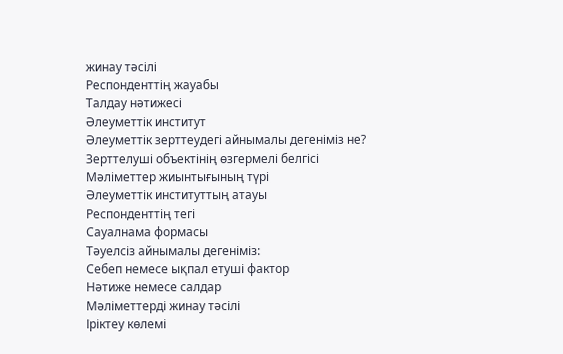жинау тәсілі
Респонденттің жауабы
Талдау нәтижесі
Әлеуметтік институт
Әлеуметтік зерттеудегі айнымалы дегеніміз не?
Зерттелуші объектінің өзгермелі белгісі
Мәліметтер жиынтығының түрі
Әлеуметтік институттың атауы
Респонденттің тегі
Сауалнама формасы
Тәуелсіз айнымалы дегеніміз:
Себеп немесе ықпал етуші фактор
Нәтиже немесе салдар
Мәліметтерді жинау тәсілі
Іріктеу көлемі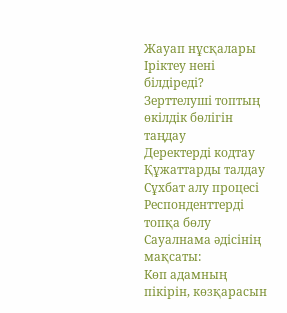Жауап нұсқалары
Іріктеу нені білдіреді?
Зерттелуші топтың өкілдік бөлігін таңдау
Деректерді кодтау
Құжаттарды талдау
Сұхбат алу процесі
Респонденттерді топқа бөлу
Сауалнама әдісінің мақсаты:
Көп адамның пікірін, көзқарасын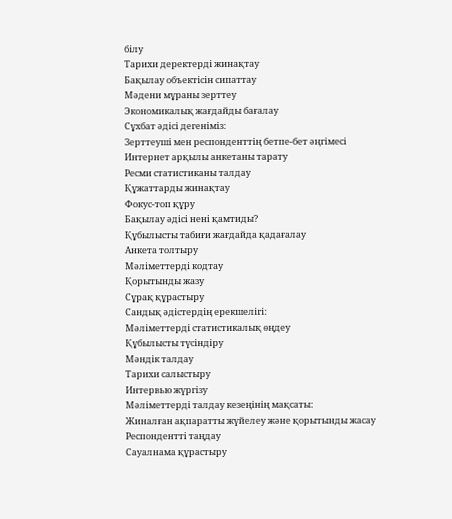білу
Тарихи деректерді жинақтау
Бақылау объектісін сипаттау
Мәдени мұраны зерттеу
Экономикалық жағдайды бағалау
Сұхбат әдісі дегеніміз:
Зерттеуші мен респонденттің бетпе-бет әңгімесі
Интернет арқылы анкетаны тарату
Ресми статистиканы талдау
Құжаттарды жинақтау
Фокус-топ құру
Бақылау әдісі нені қамтиды?
Құбылысты табиғи жағдайда қадағалау
Анкета толтыру
Мәліметтерді кодтау
Қорытынды жазу
Сұрақ құрастыру
Сандық әдістердің ерекшелігі:
Мәліметтерді статистикалық өңдеу
Құбылысты түсіндіру
Мәндік талдау
Тарихи салыстыру
Интервью жүргізу
Мәліметтерді талдау кезеңінің мақсаты:
Жиналған ақпаратты жүйелеу және қорытынды жасау
Респондентті таңдау
Сауалнама құрастыру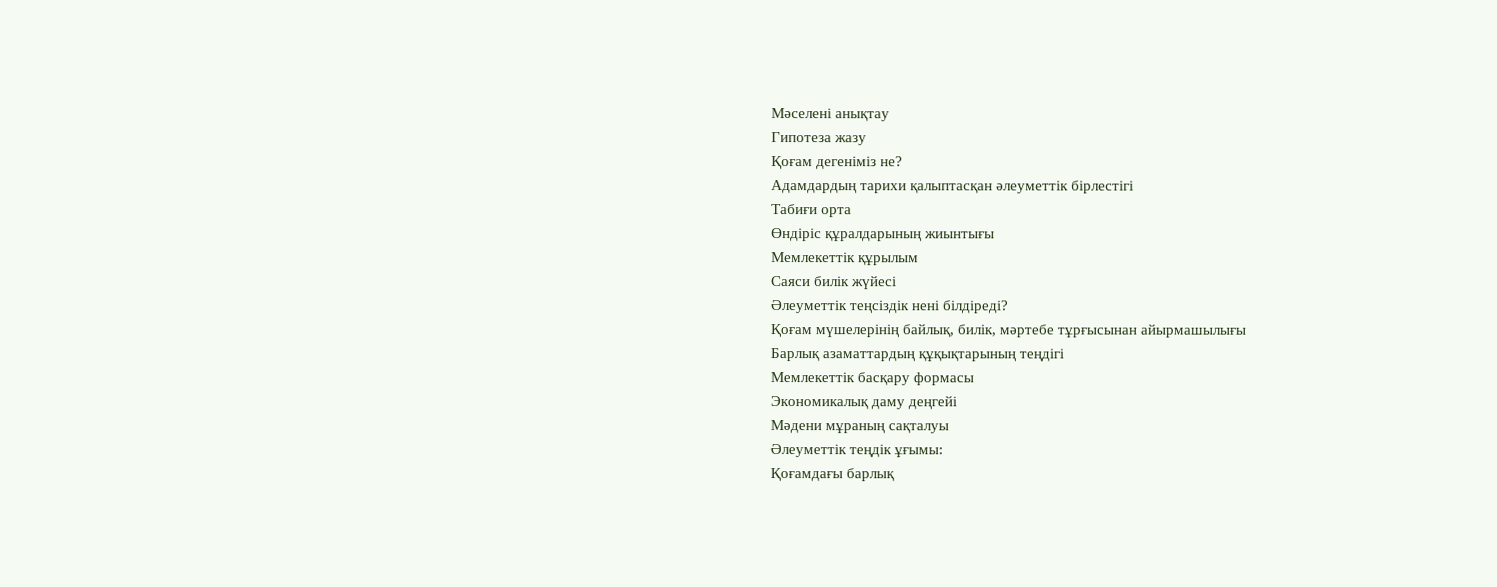Мәселені анықтау
Гипотеза жазу
Қоғам дегеніміз не?
Адамдардың тарихи қалыптасқан әлеуметтік бірлестігі
Табиғи орта
Өндіріс құралдарының жиынтығы
Мемлекеттік құрылым
Саяси билік жүйесі
Әлеуметтік теңсіздік нені білдіреді?
Қоғам мүшелерінің байлық, билік, мәртебе тұрғысынан айырмашылығы
Барлық азаматтардың құқықтарының теңдігі
Мемлекеттік басқару формасы
Экономикалық даму деңгейі
Мәдени мұраның сақталуы
Әлеуметтік теңдік ұғымы:
Қоғамдағы барлық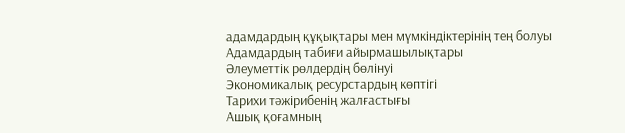адамдардың құқықтары мен мүмкіндіктерінің тең болуы
Адамдардың табиғи айырмашылықтары
Әлеуметтік рөлдердің бөлінуі
Экономикалық ресурстардың көптігі
Тарихи тәжірибенің жалғастығы
Ашық қоғамның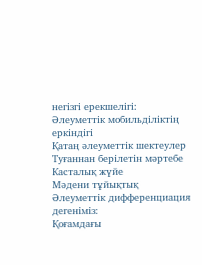негізгі ерекшелігі:
Әлеуметтік мобильділіктің еркіндігі
Қатаң әлеуметтік шектеулер
Туғаннан берілетін мәртебе
Касталық жүйе
Мәдени тұйықтық
Әлеуметтік дифференциация дегеніміз:
Қоғамдағы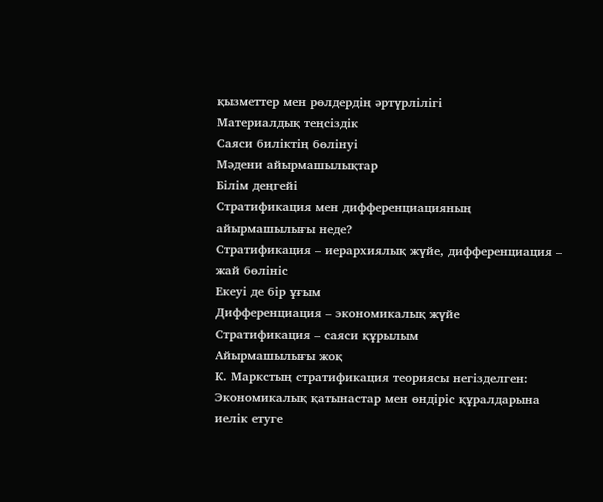қызметтер мен рөлдердің әртүрлілігі
Материалдық теңсіздік
Саяси биліктің бөлінуі
Мәдени айырмашылықтар
Білім деңгейі
Стратификация мен дифференциацияның айырмашылығы неде?
Стратификация – иерархиялық жүйе, дифференциация – жай бөлініс
Екеуі де бір ұғым
Дифференциация – экономикалық жүйе
Стратификация – саяси құрылым
Айырмашылығы жоқ
К. Маркстың стратификация теориясы негізделген:
Экономикалық қатынастар мен өндіріс құралдарына иелік етуге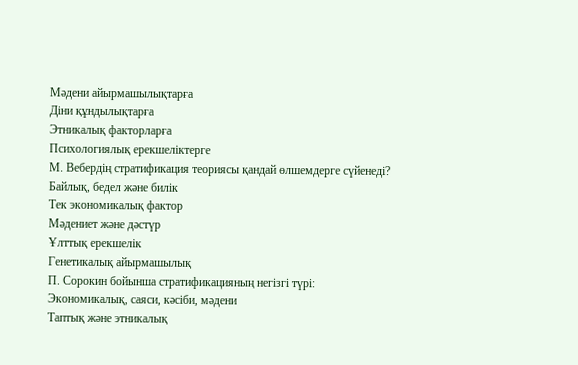Мәдени айырмашылықтарға
Діни құндылықтарға
Этникалық факторларға
Психологиялық ерекшеліктерге
М. Вебердің стратификация теориясы қандай өлшемдерге сүйенеді?
Байлық, бедел және билік
Тек экономикалық фактор
Мәдениет және дәстүр
Ұлттық ерекшелік
Генетикалық айырмашылық
П. Сорокин бойынша стратификацияның негізгі түрі:
Экономикалық, саяси, кәсіби, мәдени
Таптық және этникалық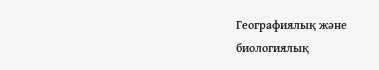Географиялық және биологиялық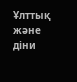Ұлттық және діни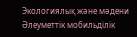Экологиялық және мәдени
Әлеуметтік мобильділік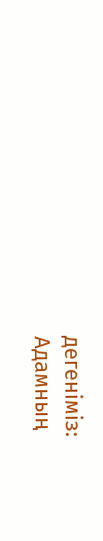дегеніміз:
Адамның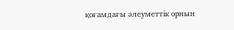қоғамдағы әлеуметтік орнын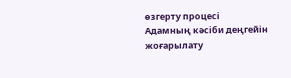өзгерту процесі
Адамның кәсіби деңгейін жоғарылату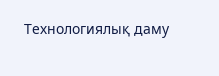Технологиялық даму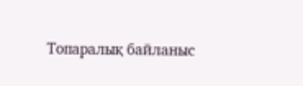Топаралық байланыс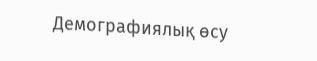Демографиялық өсу